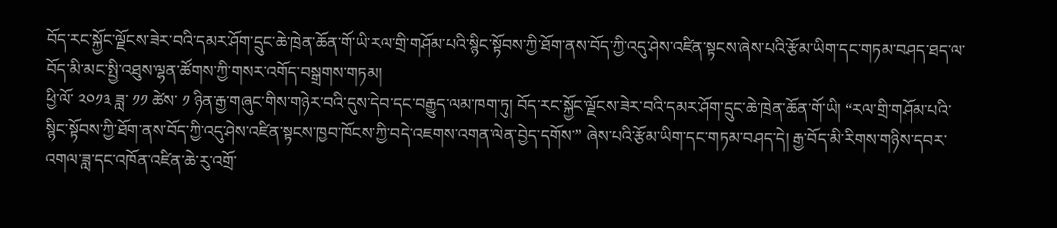བོད་རང་སྐྱོང་ལྗོངས་ཟེར་བའི་དམར་ཤོག་དྲུང་ཆེ་ཁྲེན་ཆོན་གོ་ཡི་རལ་གྲི་གཤོམ་པའི་སྙིང་སྟོབས་ཀྱི་ཐོག་ནས་བོད་ཀྱི་འདུ་ཤེས་འཛིན་སྟངས་ཞེས་པའི་རྩོམ་ཡིག་དང་གཏམ་བཤད་ཐད་ལ་བོད་མི་མང་སྤྱི་འཐུས་ལྷན་ཚོགས་ཀྱི་གསར་འགོད་བསྒྲགས་གཏམ།
ཕྱི་ལོ་ ༢༠༡༣ ཟླ་ ༡༡ ཚེས་ ༡ ཉིན་རྒྱ་གཞུང་གིས་གཉེར་བའི་དུས་དེབ་དང་བརྒྱུད་ལམ་ཁག་ཏུ། བོད་རང་སྐྱོང་ལྗོངས་ཟེར་བའི་དམར་ཤོག་དྲུང་ཆེ་ཁྲེན་ཆོན་གོ་ཡི། “རལ་གྲི་གཤོམ་པའི་སྙིང་སྟོབས་ཀྱི་ཐོག་ནས་བོད་ཀྱི་འདུ་ཤེས་འཛིན་སྟངས་ཁྱབ་ཁོངས་ཀྱི་བདེ་འཇགས་འགན་ལེན་བྱེད་དགོས་” ཞེས་པའི་རྩོམ་ཡིག་དང་གཏམ་བཤད་དེ། རྒྱ་བོད་མི་རིགས་གཉིས་དབར་འགལ་ཟླ་དང་འཁོན་འཛིན་ཆེ་རུ་འགྲོ་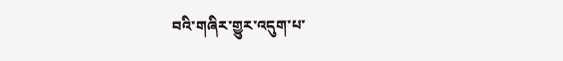བའི་གཞིར་གྱུར་འདུག་པ་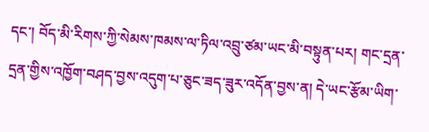དང་། བོད་མི་རིགས་ཀྱི་སེམས་ཁམས་ལ་ཏིལ་འབྲུ་ཙམ་ཡང་མི་བསྟུན་པར། གང་དྲན་དྲན་གྱིས་འཁྱོག་བཤད་བྱས་འདུག་པ་ཅུང་ཟད་ཟུར་འདོན་བྱས་ན། དེ་ཡང་རྩོམ་ཡིག་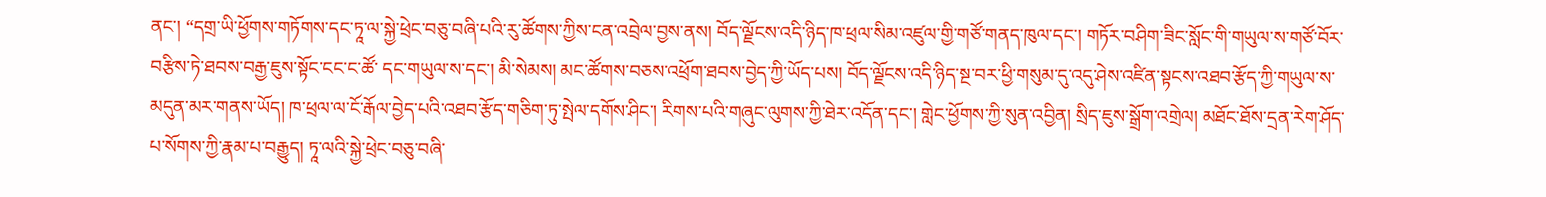ནང་། “དགྲ་ཡི་ཕྱོགས་གཏོགས་དང་ཏཱ་ལ་སྐྱེ་ཕྲེང་བཅུ་བཞི་པའི་རུ་ཚོགས་ཀྱིས་ངན་འབྲེལ་བྱས་ནས། བོད་ལྗོངས་འདི་ཉིད་ཁ་ཕྲལ་སིམ་འཛུལ་གྱི་གཙོ་གནད་ཁུལ་དང་། གཏོར་བཤིག་ཟིང་སློང་གི་གཡུལ་ས་གཙོ་བོར་བརྩིས་ཏེ་ཐབས་བརྒྱ་ཇུས་སྟོང་ངང་ང་ཚོ་ དང་གཡུལ་ས་དང་། མི་སེམས། མང་ཚོགས་བཅས་འཕྲོག་ཐབས་བྱེད་ཀྱི་ཡོད་པས། བོད་ལྗོངས་འདི་ཉིད་སྔ་བར་ཕྱི་གསུམ་དུ་འདུ་ཤེས་འཛིན་སྟངས་འཐབ་རྩོད་ཀྱི་གཡུལ་ས་མདུན་མར་གནས་ཡོད། ཁ་ཕྲལ་ལ་ངོ་རྒོལ་བྱེད་པའི་འཐབ་རྩོད་གཅིག་ཏུ་སྤེལ་དགོས་ཤིང་། རིགས་པའི་གཞུང་ལུགས་ཀྱི་ཐེར་འདོན་དང་། གླེང་ཕྱོགས་ཀྱི་སུན་འབྱིན། སྲིད་ཇུས་སྒྲོག་འགྲེལ། མཐོང་ཐོས་དྲན་རེག་ཤོད་པ་སོགས་ཀྱི་རྣམ་པ་བརྒྱུད། ཏཱ་ལའི་སྐྱེ་ཕྲེང་བཅུ་བཞི་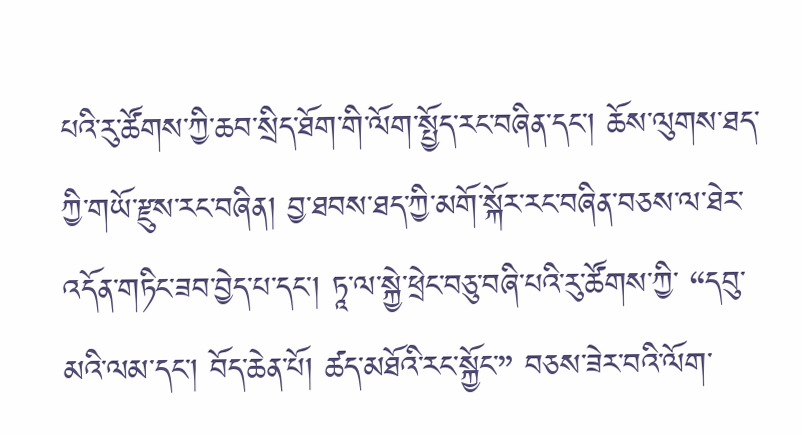པའི་རུ་ཚོགས་ཀྱི་ཆབ་སྲིད་ཐོག་གི་ལོག་སྤྱོད་རང་བཞིན་དང་། ཆོས་ལུགས་ཐད་ཀྱི་གཡོ་རྫུས་རང་བཞིན། བྱ་ཐབས་ཐད་ཀྱི་མགོ་སྐོར་རང་བཞིན་བཅས་ལ་ཐེར་འདོན་གཏིང་ཟབ་བྱེད་པ་དང་། ཏཱ་ལ་སྐྱེ་ཕྲེང་བཅུ་བཞི་པའི་རུ་ཚོགས་ཀྱི་ “དབུ་མའི་ལམ་དང་། བོད་ཆེན་པོ། ཚད་མཐོའི་རང་སྐྱོང་” བཅས་ཟེར་བའི་ལོག་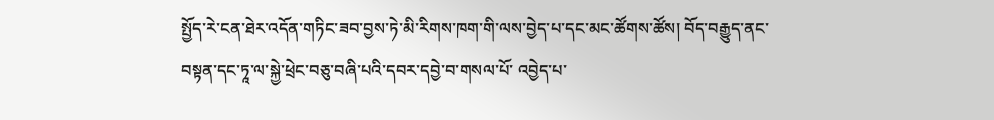སྤྱོད་རེ་ངན་ཐེར་འདོན་གཏིང་ཟབ་བྱས་ཏེ་མི་རིགས་ཁག་གི་ལས་བྱེད་པ་དང་མང་ཚོགས་ཚོས། བོད་བརྒྱུད་ནང་བསྟན་དང་ཏཱ་ལ་སྐྱེ་ཕྲེང་བཅུ་བཞི་པའི་དབར་དབྱེ་བ་གསལ་པོ་ འབྱེད་པ་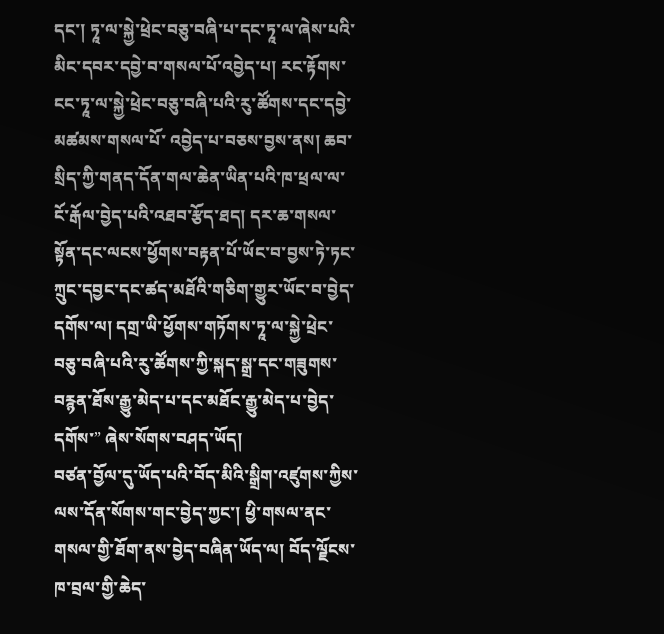དང་། ཏཱ་ལ་སྐྱེ་ཕྲེང་བཅུ་བཞི་པ་དང་ཏཱ་ལ་ཞེས་པའི་མིང་དབར་དབྱེ་བ་གསལ་པོ་འབྱེད་པ། རང་རྟོགས་ངང་ཏཱ་ལ་སྐྱེ་ཕྲེང་བཅུ་བཞི་པའི་རུ་ཚོགས་དང་དབྱེ་མཚམས་གསལ་པོ་ འབྱེད་པ་བཅས་བྱས་ནས། ཆབ་སྲིད་ཀྱི་གནད་དོན་གལ་ཆེན་ཡིན་པའི་ཁ་ཕྲལ་ལ་ངོ་རྒོལ་བྱེད་པའི་འཐབ་རྩོད་ཐད། དར་ཆ་གསལ་སྟོན་དང་ལངས་ཕྱོགས་བརྟན་པོ་ཡོང་བ་བྱས་ཏེ་ཏང་ཀྲུང་དབྱང་དང་ཚད་མཐོའི་གཅིག་གྱུར་ཡོང་བ་བྱེད་དགོས་ལ། དགྲ་ཡི་ཕྱོགས་གཏོགས་ཏཱ་ལ་སྐྱེ་ཕྲེང་བཅུ་བཞི་པའི་རུ་ཚོགས་ཀྱི་སྐད་སྒྲ་དང་གཟུགས་བརྙན་ཐོས་རྒྱུ་མེད་པ་དང་མཐོང་རྒྱུ་མེད་པ་བྱེད་དགོས་” ཞེས་སོགས་བཤད་ཡོད།
བཙན་བྱོལ་དུ་ཡོད་པའི་བོད་མིའི་སྒྲིག་འཛུགས་ཀྱིས་ལས་དོན་སོགས་གང་བྱེད་ཀྱང་། ཕྱི་གསལ་ནང་གསལ་གྱི་ཐོག་ནས་བྱེད་བཞིན་ཡོད་ལ། བོད་ལྗོངས་ཁ་བྲལ་གྱི་ཆེད་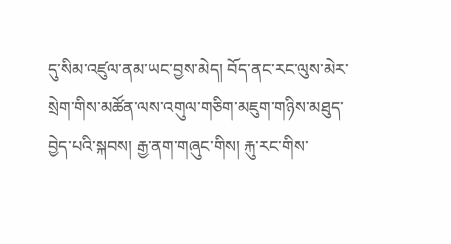དུ་སིམ་འཛུལ་ནམ་ཡང་བྱས་མེད། བོད་ནང་རང་ལུས་མེར་སྲེག་གིས་མཚོན་ལས་འགུལ་གཅིག་མཇུག་གཉིས་མཐུད་བྱེད་པའི་སྐབས། རྒྱ་ནག་གཞུང་གིས། རྐུ་རང་གིས་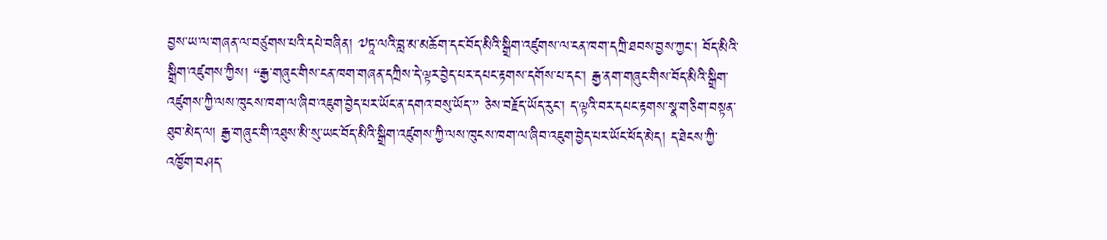བྱས་ཡ་ལ་གཞན་ལ་བཙུགས་པའི་དཔེ་བཞིན། ༧ཏཱ་ལའི་བླ་མ་མཆོག་དང་བོད་མིའི་སྒྲིག་འཛུགས་ལ་ངན་ཁག་དཀྲི་ཐབས་བྱས་ཀྱང་། བོད་མིའི་སྒྲིག་འཛུགས་ཀྱིས། “རྒྱ་གཞུང་གིས་ངན་ཁག་གཞན་དཀྲིས་དེ་ལྟར་བྱེད་པར་དཔང་རྟགས་དགོས་པ་དང་། རྒྱ་ནག་གཞུང་གིས་བོད་མིའི་སྒྲིག་འཛུགས་ཀྱི་ལས་ཁུངས་ཁག་ལ་ཞིབ་འཇུག་བྱེད་པར་ཡོང་ན་དགའ་བསུ་ཡོད་” ཅེས་བརྗོད་ཡོད་རུང་། ད་ལྟའི་བར་དཔང་རྟགས་སྣ་གཅིག་བསྟན་ཐུབ་མེད་ལ། རྒྱ་གཞུང་གི་འཐུས་མི་སུ་ཡང་བོད་མིའི་སྒྲིག་འཛུགས་ཀྱི་ལས་ཁུངས་ཁག་ལ་ཞིབ་འཇུག་བྱེད་པར་ཡོང་ཕོད་མེད། ད་ཐེངས་ཀྱི་འཁྱོག་བཤད་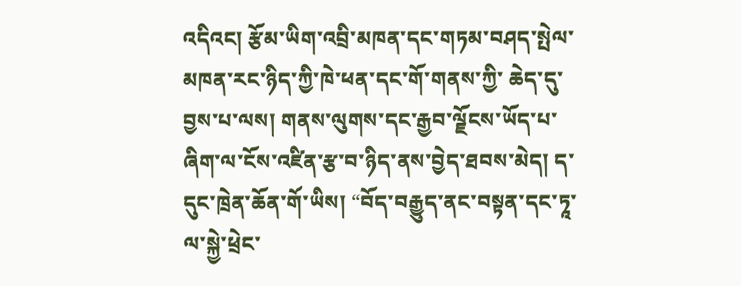འདིའང། རྩོམ་ཡིག་འབྲི་མཁན་དང་གཏམ་བཤད་སྤེལ་མཁན་རང་ཉིད་ཀྱི་ཁེ་ཕན་དང་གོ་གནས་ཀྱི་ ཆེད་དུ་བྱས་པ་ལས། གནས་ལུགས་དང་རྒྱབ་ལྗོངས་ཡོད་པ་ཞིག་ལ་ངོས་འཛིན་རྩ་བ་ཉིད་ནས་བྱེད་ཐབས་མེད། ད་དུང་ཁྲེན་ཆོན་གོ་ཡིས། “བོད་བརྒྱུད་ནང་བསྟན་དང་ཏཱ་ལ་སྐྱེ་ཕྲེང་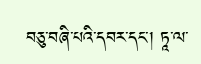བཅུ་བཞི་པའི་དབར་དང་། ཏཱ་ལ་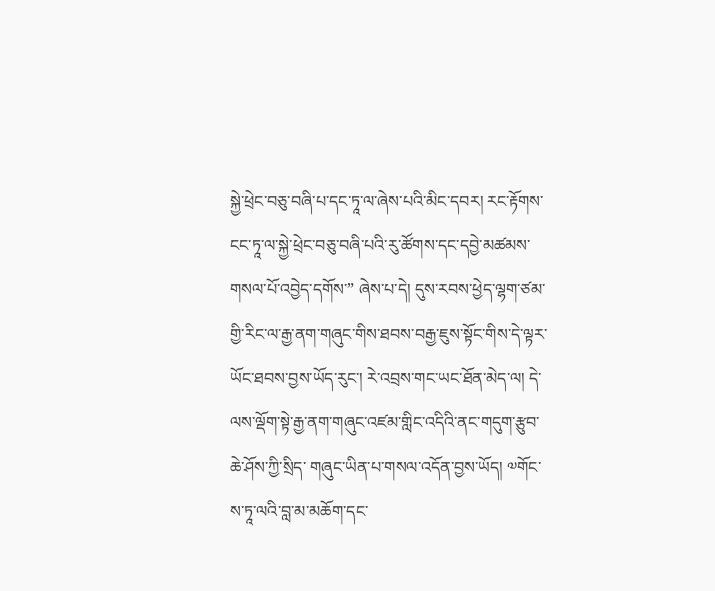སྐྱེ་ཕྲེང་བཅུ་བཞི་པ་དང་ཏཱ་ལ་ཞེས་པའི་མིང་དབར། རང་རྟོགས་ངང་ཏཱ་ལ་སྐྱེ་ཕྲེང་བཅུ་བཞི་པའི་རུ་ཚོགས་དང་དབྱེ་མཚམས་གསལ་པོ་འབྱེད་དགོས་” ཞེས་པ་དེ། དུས་རབས་ཕྱེད་ལྷག་ཙམ་གྱི་རིང་ལ་རྒྱ་ནག་གཞུང་གིས་ཐབས་བརྒྱ་ཇུས་སྟོང་གིས་དེ་ལྟར་ཡོང་ཐབས་བྱས་ཡོད་རུང་། རེ་འབྲས་གང་ཡང་ཐོན་མེད་ལ། དེ་ལས་ལྡོག་སྟེ་རྒྱ་ནག་གཞུང་འཛམ་གླིང་འདིའི་ནང་གདུག་རྩུབ་ཆེ་ཤོས་ཀྱི་སྲིད་ གཞུང་ཡིན་པ་གསལ་འདོན་བྱས་ཡོད། ༧གོང་ས་ཏཱ་ལའི་བླ་མ་མཆོག་དང་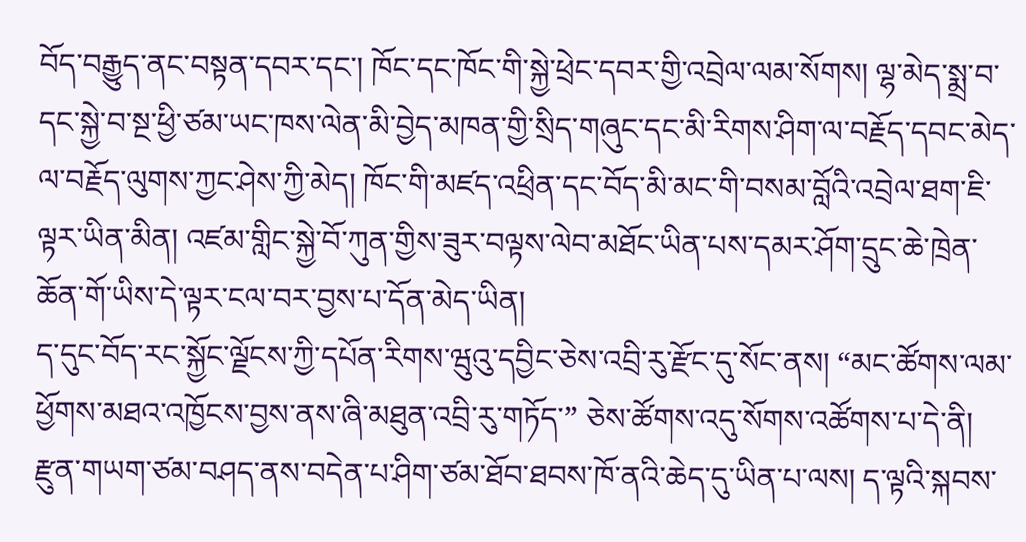བོད་བརྒྱུད་ནང་བསྟན་དབར་དང་། ཁོང་དང་ཁོང་གི་སྐྱེ་ཕྲེང་དབར་གྱི་འབྲེལ་ལམ་སོགས། ལྷ་མེད་སྨྲ་བ་དང་སྐྱེ་བ་སྔ་ཕྱི་ཙམ་ཡང་ཁས་ལེན་མི་བྱེད་མཁན་གྱི་སྲིད་གཞུང་དང་མི་རིགས་ཤིག་ལ་བརྗོད་དབང་མེད་ལ་བརྗོད་ལུགས་ཀྱང་ཤེས་ཀྱི་མེད། ཁོང་གི་མཛད་འཕྲིན་དང་བོད་མི་མང་གི་བསམ་བློའི་འབྲེལ་ཐག་ཇི་ལྟར་ཡིན་མིན། འཛམ་གླིང་སྐྱེ་བོ་ཀུན་གྱིས་ཟུར་བལྟས་ལེབ་མཐོང་ཡིན་པས་དམར་ཤོག་དྲུང་ཆེ་ཁྲེན་ ཆོན་གོ་ཡིས་དེ་ལྟར་ངལ་བར་བྱས་པ་དོན་མེད་ཡིན།
ད་དུང་བོད་རང་སྐྱོང་ལྗོངས་ཀྱི་དཔོན་རིགས་ཝུའུ་དབྱིང་ཅེས་འབྲི་རུ་རྫོང་དུ་སོང་ནས། “མང་ཚོགས་ལམ་ཕྱོགས་མཐའ་འཁྱོངས་བྱས་ནས་ཞི་མཐུན་འབྲི་རུ་གཏོད་” ཅེས་ཚོགས་འདུ་སོགས་འཚོགས་པ་དེ་ནི། རྫུན་གཡག་ཙམ་བཤད་ནས་བདེན་པ་ཤིག་ཙམ་ཐོབ་ཐབས་ཁོ་ནའི་ཆེད་དུ་ཡིན་པ་ལས། ད་ལྟའི་སྐབས་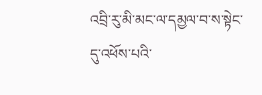འབྲི་རུ་མི་མང་ལ་དམྱལ་བ་ས་སྟེང་དུ་འཕོས་པའི་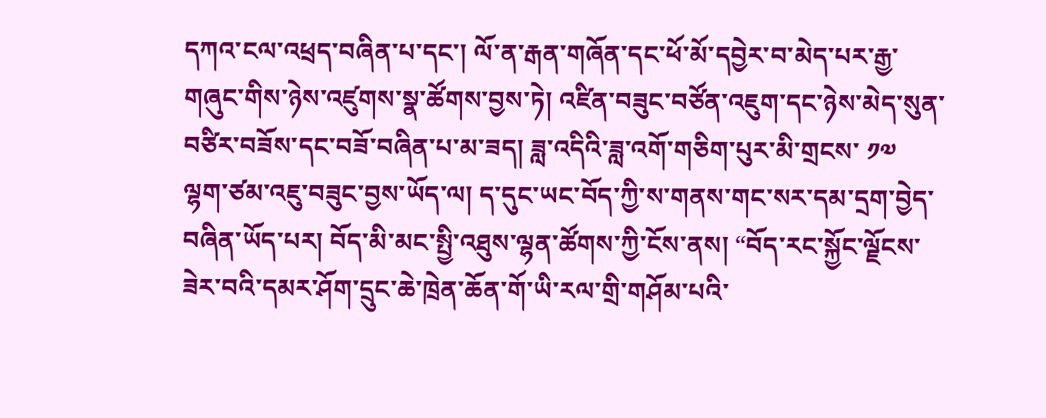དཀའ་ངལ་འཕྲད་བཞིན་པ་དང་། ལོ་ན་རྒན་གཞོན་དང་ཕོ་མོ་དབྱེར་བ་མེད་པར་རྒྱ་གཞུང་གིས་ཉེས་འཛུགས་སྣ་ཚོགས་བྱས་ཏེ། འཛིན་བཟུང་བཙོན་འཇུག་དང་ཉེས་མེད་སུན་བཙིར་བཟོས་དང་བཟོ་བཞིན་པ་མ་ཟད། ཟླ་འདིའི་ཟླ་འགོ་གཅིག་པུར་མི་གྲངས་ ༡༧ ལྷག་ཙམ་འཇུ་བཟུང་བྱས་ཡོད་ལ། ད་དུང་ཡང་བོད་ཀྱི་ས་གནས་གང་སར་དམ་དྲག་བྱེད་བཞིན་ཡོད་པར། བོད་མི་མང་སྤྱི་འཐུས་ལྷན་ཚོགས་ཀྱི་ངོས་ནས། “བོད་རང་སྐྱོང་ལྗོངས་ཟེར་བའི་དམར་ཤོག་དྲུང་ཆེ་ཁྲེན་ཆོན་གོ་ཡི་རལ་གྲི་གཤོམ་པའི་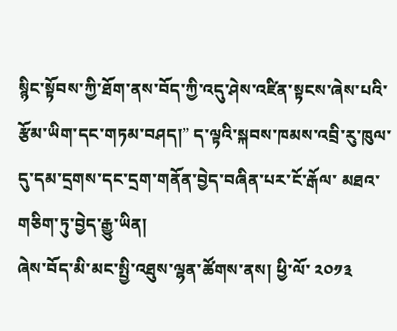སྙིང་སྟོབས་ཀྱི་ཐོག་ནས་བོད་ཀྱི་འདུ་ཤེས་འཛིན་སྟངས་ཞེས་པའི་རྩོམ་ཡིག་དང་གཏམ་བཤད།” ད་ལྟའི་སྐབས་ཁམས་འབྲི་རུ་ཁུལ་དུ་དམ་དྲགས་དང་དྲག་གནོན་བྱེད་བཞིན་པར་ངོ་རྒོལ་ མཐའ་གཅིག་ཏུ་བྱེད་རྒྱུ་ཡིན།
ཞེས་བོད་མི་མང་སྤྱི་འཐུས་ལྷན་ཚོགས་ནས། ཕྱི་ལོ་ ༢༠༡༣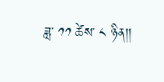ཟླ་ ༡༡ ཚེས་ ༨ ཉིན།།